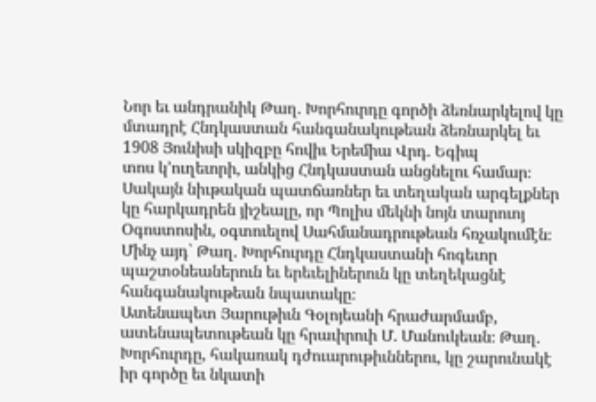Նոր եւ անդրանիկ Թաղ. Խորհուրդը գործի ձեռնարկելով կը մտադրէ Հնդկաստան հանգանակութեան ձեռնարկել եւ 1908 Յունիսի սկիզբը հովիւ Երեմիա Վրդ. Եգիպ
տոս կ՚ուղեւորի, անկից Հնդկաստան անցնելու համար։ Սակայն նիւթական պատճառներ եւ տեղական արգելքներ կը հարկադրեն յիշեալը, որ Պոլիս մեկնի նոյն տարուոյ Օգոստոսին, օգտուելով Սահմանադրութեան հռչակումէն։ Մինչ այդ՝ Թաղ. Խորհուրդը Հնդկաստանի հոգեւոր պաշտօնեաներուն եւ երեւելիներուն կը տեղեկացնէ հանգանակութեան նպատակը։
Ատենապետ Յարութիւն Գօլոյեանի հրաժարմամբ, ատենապետութեան կը հրաւիրուի Մ. Մանուկեան։ Թաղ. Խորհուրդը, հակառակ դժուարութիւններու, կը շարունակէ իր գործը եւ նկատի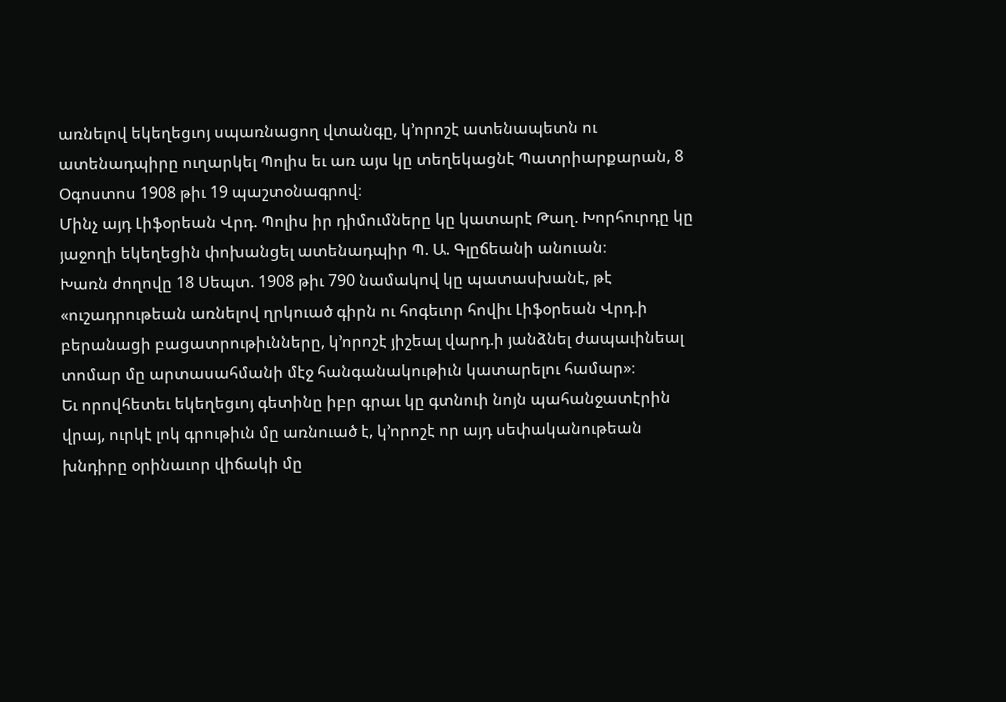առնելով եկեղեցւոյ սպառնացող վտանգը, կ՚որոշէ ատենապետն ու ատենադպիրը ուղարկել Պոլիս եւ առ այս կը տեղեկացնէ Պատրիարքարան, 8 Օգոստոս 1908 թիւ 19 պաշտօնագրով։
Մինչ այդ Լիֆօրեան Վրդ. Պոլիս իր դիմումները կը կատարէ Թաղ. Խորհուրդը կը յաջողի եկեղեցին փոխանցել ատենադպիր Պ. Ա. Գլըճեանի անուան։
Խառն ժողովը 18 Սեպտ. 1908 թիւ 790 նամակով կը պատասխանէ, թէ «ուշադրութեան առնելով ղրկուած գիրն ու հոգեւոր հովիւ Լիֆօրեան Վրդ.ի բերանացի բացատրութիւնները, կ՚որոշէ յիշեալ վարդ.ի յանձնել ժապաւինեալ տոմար մը արտասահմանի մէջ հանգանակութիւն կատարելու համար»։
Եւ որովհետեւ եկեղեցւոյ գետինը իբր գրաւ կը գտնուի նոյն պահանջատէրին վրայ, ուրկէ լոկ գրութիւն մը առնուած է, կ՚որոշէ որ այդ սեփականութեան խնդիրը օրինաւոր վիճակի մը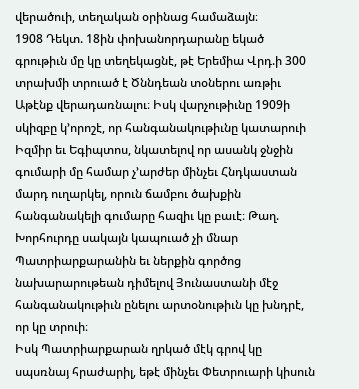վերածուի, տեղական օրինաց համաձայն։
1908 Դեկտ. 18ին փոխանորդարանը եկած գրութիւն մը կը տեղեկացնէ, թէ Երեմիա Վրդ.ի 300 տրախմի տրուած է Ծննդեան տօներու առթիւ Աթէնք վերադառնալու։ Իսկ վարչութիւնը 1909ի սկիզբը կ՚որոշէ, որ հանգանակութիւնը կատարուի Իզմիր եւ Եգիպտոս, նկատելով որ ասանկ ջնջին գումարի մը համար չ՚արժեր մինչեւ Հնդկաստան մարդ ուղարկել, որուն ճամբու ծախքին հանգանակելի գումարը հազիւ կը բաւէ։ Թաղ. Խորհուրդը սակայն կապուած չի մնար Պատրիարքարանին եւ ներքին գործոց նախարարութեան դիմելով Յունաստանի մէջ հանգանակութիւն ընելու արտօնութիւն կը խնդրէ, որ կը տրուի։
Իսկ Պատրիարքարան ղրկած մէկ գրով կը սպսռնայ հրաժարիլ, եթէ մինչեւ Փետրուարի կիսուն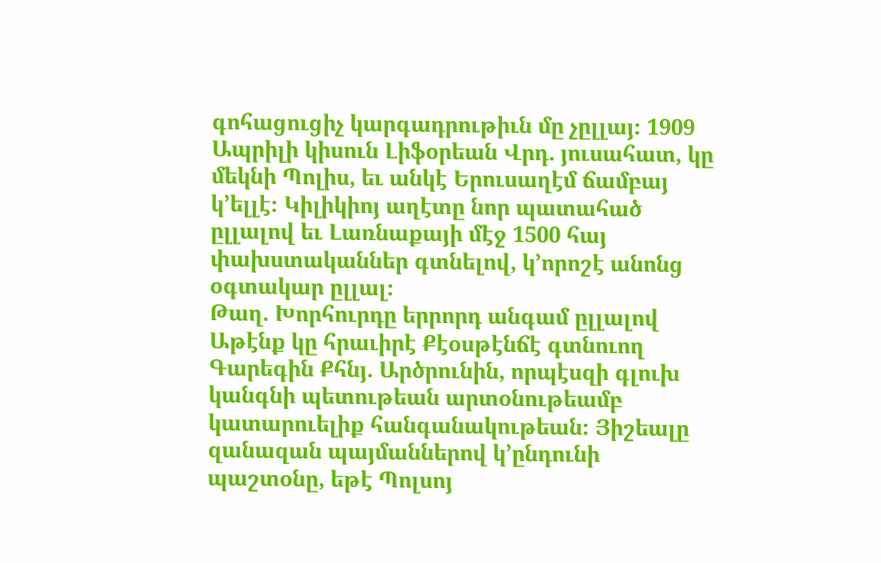գոհացուցիչ կարգադրութիւն մը չըլլայ։ 1909 Ապրիլի կիսուն Լիֆօրեան Վրդ. յուսահատ, կը մեկնի Պոլիս, եւ անկէ Երուսաղէմ ճամբայ կ՚ելլէ։ Կիլիկիոյ աղէտը նոր պատահած ըլլալով եւ Լառնաքայի մէջ 1500 հայ փախստականներ գտնելով, կ՚որոշէ անոնց օգտակար ըլլալ։
Թաղ. Խորհուրդը երրորդ անգամ ըլլալով Աթէնք կը հրաւիրէ Քէօսթէնճէ գտնուող Գարեգին Քհնյ. Արծրունին, որպէսզի գլուխ կանգնի պետութեան արտօնութեամբ կատարուելիք հանգանակութեան։ Յիշեալը զանազան պայմաններով կ՚ընդունի պաշտօնը, եթէ Պոլսոյ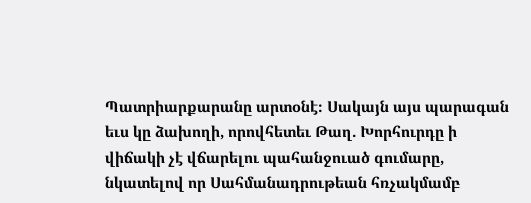Պատրիարքարանը արտօնէ։ Սակայն այս պարագան եւս կը ձախողի, որովհետեւ Թաղ. Խորհուրդը ի վիճակի չէ վճարելու պահանջուած գումարը, նկատելով որ Սահմանադրութեան հռչակմամբ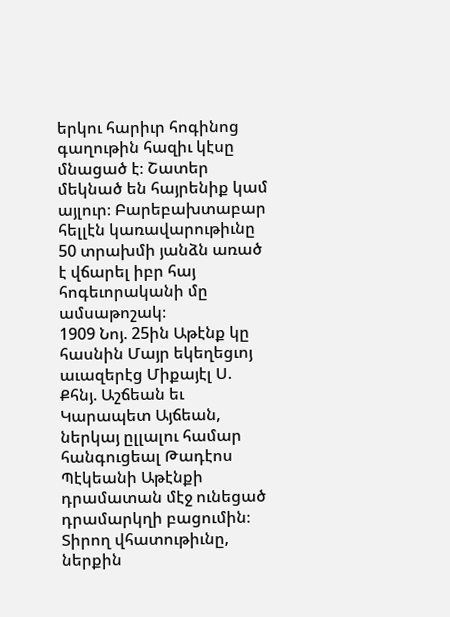երկու հարիւր հոգինոց գաղութին հազիւ կէսը մնացած է։ Շատեր մեկնած են հայրենիք կամ այլուր։ Բարեբախտաբար հելլէն կառավարութիւնը 50 տրախմի յանձն առած է վճարել իբր հայ հոգեւորականի մը ամսաթոշակ։
1909 Նոյ. 25ին Աթէնք կը հասնին Մայր եկեղեցւոյ աւազերէց Միքայէլ Ս. Քհնյ. Աշճեան եւ Կարապետ Այճեան, ներկայ ըլլալու համար հանգուցեալ Թադէոս Պէկեանի Աթէնքի դրամատան մէջ ունեցած դրամարկղի բացումին։ Տիրող վհատութիւնը, ներքին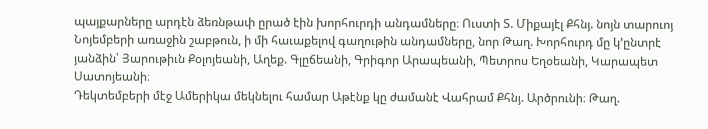պայքարները արդէն ձեռնթափ ըրած էին խորհուրդի անդամները։ Ուստի Տ. Միքայէլ Քհնյ. նոյն տարուոյ Նոյեմբերի առաջին շաբթուն, ի մի հաւաքելով գաղութին անդամները, նոր Թաղ. Խորհուրդ մը կ՚ընտրէ յանձին՝ Յարութիւն Քօլոյեանի, Աղեք. Գլըճեանի, Գրիգոր Արապեանի, Պետրոս Եղօեանի, Կարապետ Սատոյեանի։
Դեկտեմբերի մէջ Ամերիկա մեկնելու համար Աթէնք կը ժամանէ Վահրամ Քհնյ. Արծրունի։ Թաղ.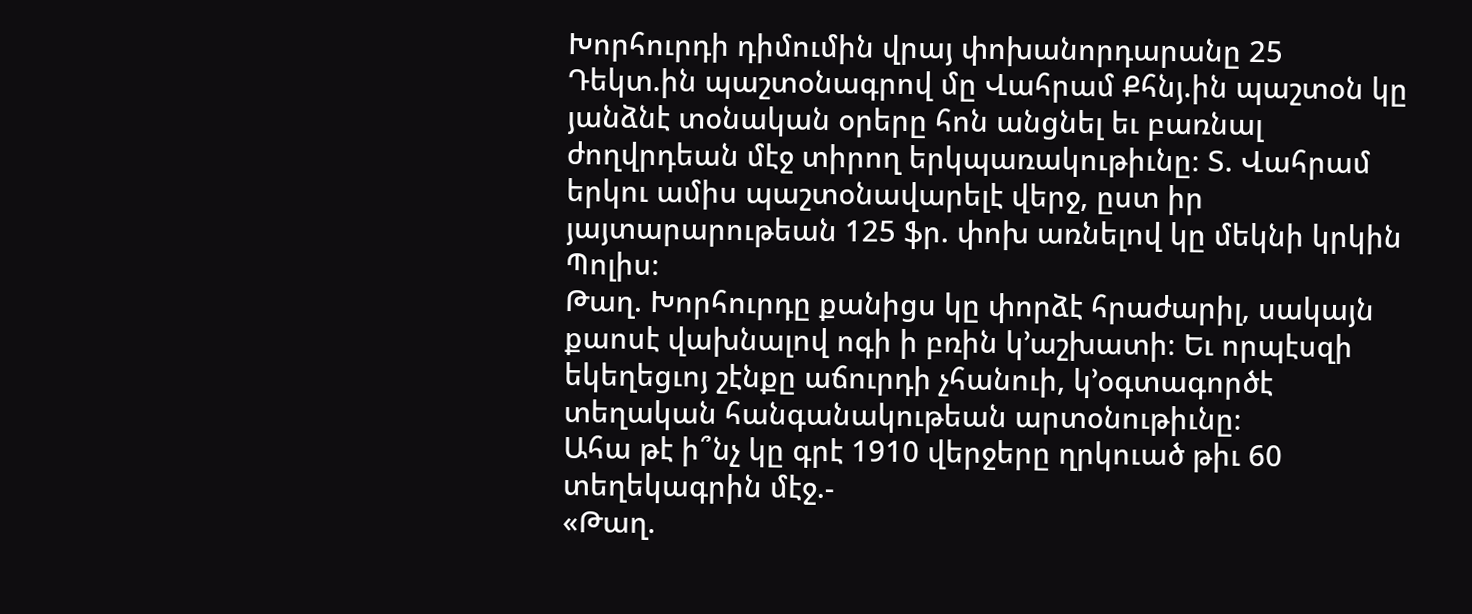Խորհուրդի դիմումին վրայ փոխանորդարանը 25 Դեկտ.ին պաշտօնագրով մը Վահրամ Քհնյ.ին պաշտօն կը յանձնէ տօնական օրերը հոն անցնել եւ բառնալ ժողվրդեան մէջ տիրող երկպառակութիւնը։ Տ. Վահրամ երկու ամիս պաշտօնավարելէ վերջ, ըստ իր յայտարարութեան 125 ֆր. փոխ առնելով կը մեկնի կրկին Պոլիս։
Թաղ. Խորհուրդը քանիցս կը փորձէ հրաժարիլ, սակայն քաոսէ վախնալով ոգի ի բռին կ՚աշխատի։ Եւ որպէսզի եկեղեցւոյ շէնքը աճուրդի չհանուի, կ՚օգտագործէ տեղական հանգանակութեան արտօնութիւնը։
Ահա թէ ի՞նչ կը գրէ 1910 վերջերը ղրկուած թիւ 60 տեղեկագրին մէջ.-
«Թաղ.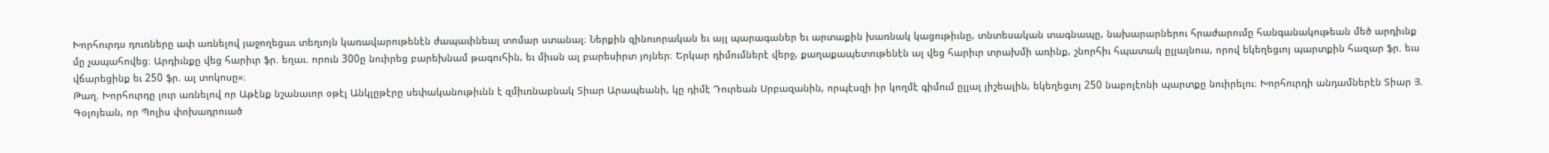Խորհուրդս դուռները ափ առնելով յաջողեցաւ տեղւոյն կառավարութենէն ժապաւինեալ տոմար ստանալ։ Ներքին զինուորական եւ այլ պարագաներ եւ արտաքին խառնակ կացութիւնը, տնտեսական տագնապը, նախարարներու հրաժարումը հանգանակութեան մեծ արդիւնք մը չապահովեց։ Արդիւնքը վեց հարիւր ֆր. եղաւ. որուն 300ը նուիրեց բարեխնամ թագուհին, եւ միւսն ալ բարեսիրտ յոյներ։ Երկար դիմումներէ վերջ, քաղաքապետութենէն ալ վեց հարիւր տրախմի առինք, շնորհիւ հպատակ ըլլալնուս, որով եկեղեցւոյ պարտքին հազար ֆր. եւս վճարեցինք եւ 250 ֆր. ալ տոկոսը»։
Թաղ. Խորհուրդը լուր առնելով որ Աթէնք նշանաւոր օթէլ Անկլըթէրը սեփականութիւնն է զմիւռնաբնակ Տիար Արապեանի, կը դիմէ Դուրեան Սրբազանին, որպէսզի իր կողմէ գիմում ըլլալ յիշեալին, եկեղեցւոյ 250 նաբոլէոնի պարտքը նուիրելու։ Խորհուրդի անդամներէն Տիար Յ. Գօլոյեան, որ Պոլիս փոխադրուած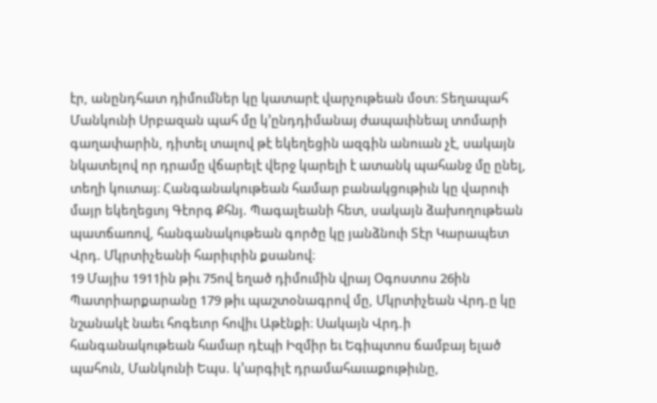էր, անընդհատ դիմումներ կը կատարէ վարչութեան մօտ։ Տեղապահ Մանկունի Սրբազան պահ մը կ՚ընդդիմանայ ժապաւինեալ տոմարի գաղափարին, դիտել տալով թէ եկեղեցին ազգին անուան չէ, սակայն նկատելով որ դրամը վճարելէ վերջ կարելի է ատանկ պահանջ մը ընել, տեղի կուտայ։ Հանգանակութեան համար բանակցութիւն կը վարուի մայր եկեղեցւոյ Գէորգ Քհնյ. Պագալեանի հետ, սակայն ձախողութեան պատճառով, հանգանակութեան գործը կը յանձնուի Տէր Կարապետ Վրդ. Մկրտիչեանի հարիւրին քսանով։
19 Մայիս 1911ին թիւ 75ով եղած դիմումին վրայ Օգոստոս 26ին Պատրիարքարանը 179 թիւ պաշտօնագրով մը, Մկրտիչեան Վրդ.ը կը նշանակէ նաեւ հոգեւոր հովիւ Աթէնքի։ Սակայն Վրդ.ի հանգանակութեան համար դէպի Իզմիր եւ Եգիպտոս ճամբայ ելած պահուն, Մանկունի Եպս. կ՚արգիլէ դրամահաւաքութիւնը,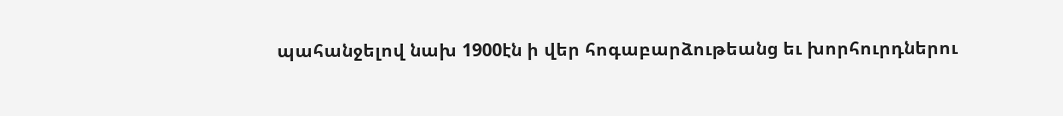պահանջելով նախ 1900էն ի վեր հոգաբարձութեանց եւ խորհուրդներու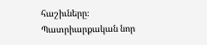հաշիւները։
Պատրիարքական նոր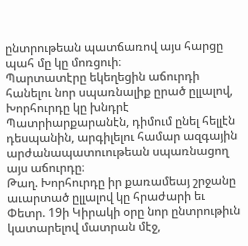ընտրութեան պատճառով այս հարցը պահ մը կը մոռցուի։
Պարտատէրը եկեղեցին աճուրդի հանելու նոր սպառնալիք ըրած ըլլալով, Խորհուրդը կը խնդրէ Պատրիարքարանէն, դիմում ընել հելլէն դեսպանին, արգիլելու համար ազգային արժանապատուութեան սպառնացող այս աճուրդը։
Թաղ. Խորհուրդը իր քառամեայ շրջանը աւարտած ըլլալով կը հրաժարի եւ Փետր. 19ի Կիրակի օրը նոր ընտրութիւն կատարելով մատրան մէջ,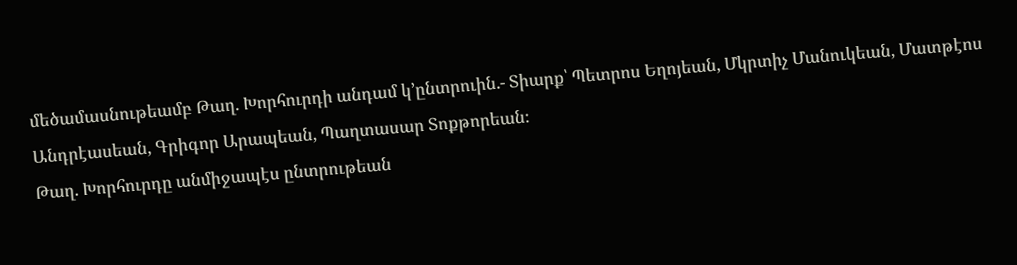մեծամասնութեամբ Թաղ. Խորհուրդի անդամ կ՚ընտրուին.- Տիարք՝ Պետրոս Եղոյեան, Մկրտիչ Մանուկեան, Մատթէոս Անդրէասեան, Գրիգոր Արապեան, Պաղտասար Տոքթորեան։
Թաղ. Խորհուրդը անմիջապէս ընտրութեան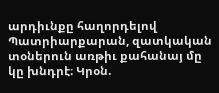արդիւնքը հաղորդելով Պատրիարքարան, զատկական տօներուն առթիւ քահանայ մը կը խնդրէ։ Կրօն.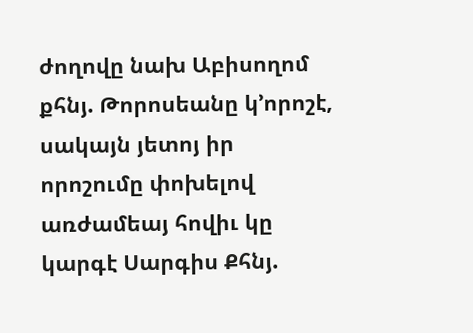ժողովը նախ Աբիսողոմ քհնյ. Թորոսեանը կ՚որոշէ, սակայն յետոյ իր որոշումը փոխելով առժամեայ հովիւ կը կարգէ Սարգիս Քհնյ.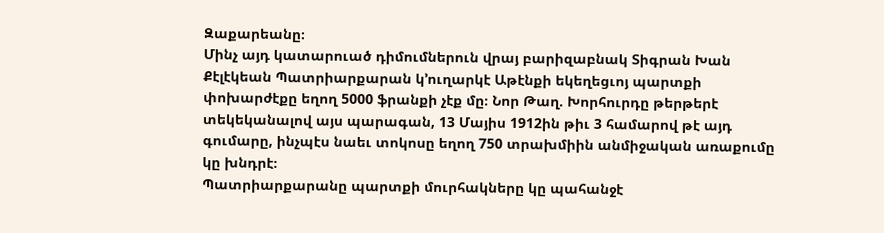Զաքարեանը։
Մինչ այդ կատարուած դիմումներուն վրայ բարիզաբնակ Տիգրան Խան Քէլէկեան Պատրիարքարան կ՚ուղարկէ Աթէնքի եկեղեցւոյ պարտքի փոխարժէքը եղող 5000 ֆրանքի չէք մը։ Նոր Թաղ. Խորհուրդը թերթերէ տեկեկանալով այս պարագան, 13 Մայիս 1912ին թիւ 3 համարով թէ այդ գումարը, ինչպէս նաեւ տոկոսը եղող 750 տրախմիին անմիջական առաքումը կը խնդրէ։
Պատրիարքարանը պարտքի մուրհակները կը պահանջէ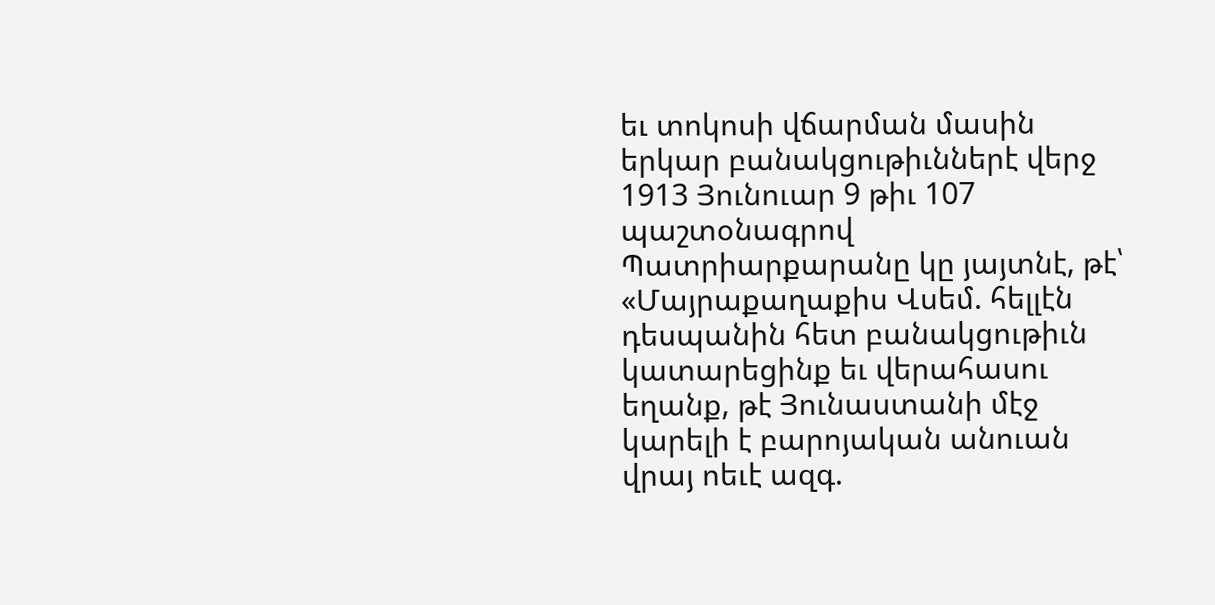եւ տոկոսի վճարման մասին երկար բանակցութիւններէ վերջ 1913 Յունուար 9 թիւ 107 պաշտօնագրով Պատրիարքարանը կը յայտնէ, թէ՝ «Մայրաքաղաքիս Վսեմ. հելլէն դեսպանին հետ բանակցութիւն կատարեցինք եւ վերահասու եղանք, թէ Յունաստանի մէջ կարելի է բարոյական անուան վրայ ոեւէ ազգ.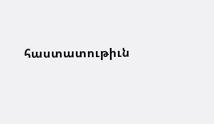հաստատութիւն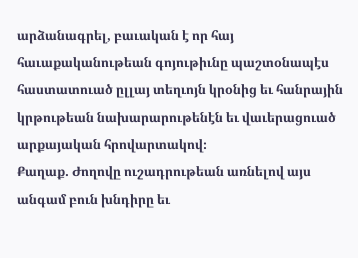արձանագրել, բաւական է որ հայ հաւաքականութեան գոյութիւնը պաշտօնապէս հաստատուած ըլլայ տեղւոյն կրօնից եւ հանրային կրթութեան նախարարութենէն եւ վաւերացուած արքայական հրովարտակով։
Քաղաք. Ժողովը ուշադրութեան առնելով այս անգամ բուն խնդիրը եւ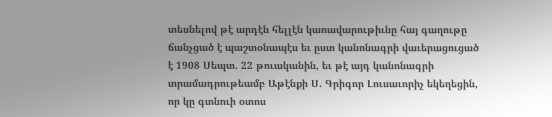տեսնելով թէ արդէն հելլէն կառավարութիւնը հայ գաղութը ճանչցած է պաշտօնապէս եւ ըստ կանոնագրի վաւերացուցած է 1908 Սեպտ. 22 թուականին, եւ թէ այդ կանոնագրի տրամադրութեամբ Աթէնքի Ս. Գրիգոր Լուսաւորիչ եկեղեցին, որ կը գտնուի օտոս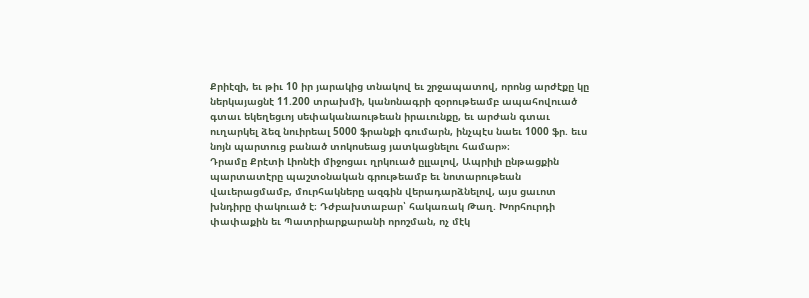Քրիէզի, եւ թիւ 10 իր յարակից տնակով եւ շրջապատով, որոնց արժէքը կը ներկայացնէ 11.200 տրախմի, կանոնագրի զօրութեամբ ապահովուած գտաւ եկեղեցւոյ սեփականաութեան իրաւունքը, եւ արժան գտաւ ուղարկել ձեզ նուիրեալ 5000 ֆրանքի գումարն, ինչպէս նաեւ 1000 ֆր. եւս նոյն պարտուց բանած տոկոսեաց յատկացնելու համար»։
Դրամը Քրէտի Լիոնէի միջոցաւ ղրկուած ըլլալով, Ապրիլի ընթացքին պարտատէրը պաշտօնական գրութեամբ եւ նոտարութեան վաւերացմամբ, մուրհակները ազգին վերադարձնելով, այս ցաւոտ խնդիրը փակուած է։ Դժբախտաբար՝ հակառակ Թաղ. Խորհուրդի փափաքին եւ Պատրիարքարանի որոշման, ոչ մէկ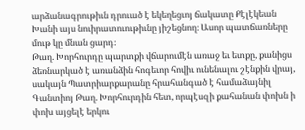արձանագրութիւն դրուած է եկեղեցւոյ ճակատը Քէլէկեան Խանի այս նուիրատուութիւնը յիշեցնող։ Ասոր պատճառները մութ կը մնան ցարդ։
Թաղ. Խորհուրդը պարտքի վճարումէն առաջ եւ ետքը, քանիցս ձեռնարկած է առանձին հոգեւոր հովիւ ունենալու շէնքին վրայ, սակայն Պատրիարքարանը հրահանգած է համաձայնիլ Գանտիոյ Թաղ. Խորհուրդին հետ, որպէսզի քահանան փոխն ի փոխ այցելէ երկու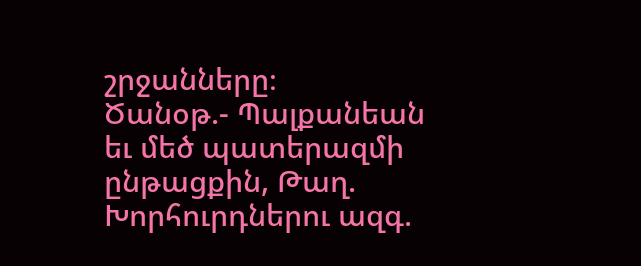շրջանները։
Ծանօթ.- Պալքանեան եւ մեծ պատերազմի ընթացքին, Թաղ. Խորհուրդներու ազգ.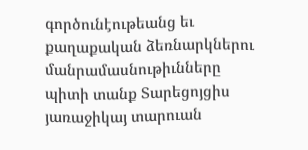գործունէութեանց եւ քաղաքական ձեռնարկներու մանրամասնութիւնները պիտի տանք Տարեցոյցիս յառաջիկայ տարուան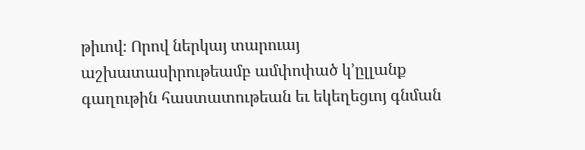թիւով։ Որով ներկայ տարուայ աշխատասիրութեամբ ամփոփած կ՚ըլլանք գաղութին հաստատութեան եւ եկեղեցւոյ գնման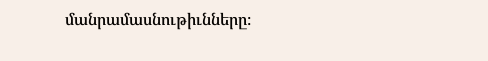մանրամասնութիւնները։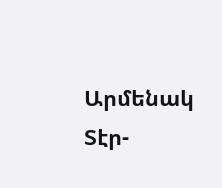Արմենակ Տէր-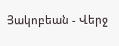Յակոբեան - Վերջ